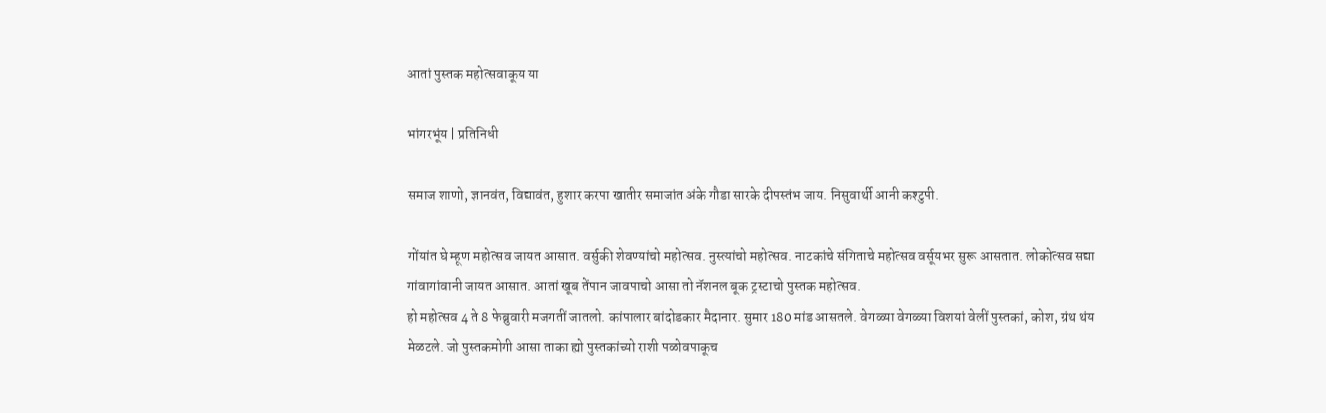आतां पुस्तक महोत्सवाकूय या

भांगरभूंय | प्रतिनिधी

समाज शाणो, ज्ञानवंत, विद्यावंत, हुशार करपा खातीर समाजांत अंके गौडा सारके दीपस्तंभ जाय. निसुवार्थी आनी कश्टुपी.

गोंयांत घे म्हूण महोत्सव जायत आसात. वर्सुकी शेवण्यांचो महोत्सव. नुस्त्यांचो महोत्सव. नाटकांचे संगिताचे महोत्सव वर्सूयभर सुरू आसतात. लोकोत्सव सद्या गांवागांवानी जायत आसात. आतां खूब तेंपान जावपाचो आसा तो नॅशनल बूक ट्रस्टाचो पुस्तक महोत्सव.
हो महोत्सव 4 ते 8 फेब्रुवारी मजगतीं जातलो. कांपालार बांदोडकार मैदानार. सुमार 180 मांड आसतले. वेगळ्या वेगळ्या विशयां वेलीं पुस्तकां, कोश, ग्रंथ थंय मेळटले. जो पुस्तकमोगी आसा ताका ह्यो पुस्तकांच्यो राशी पळोवपाकूच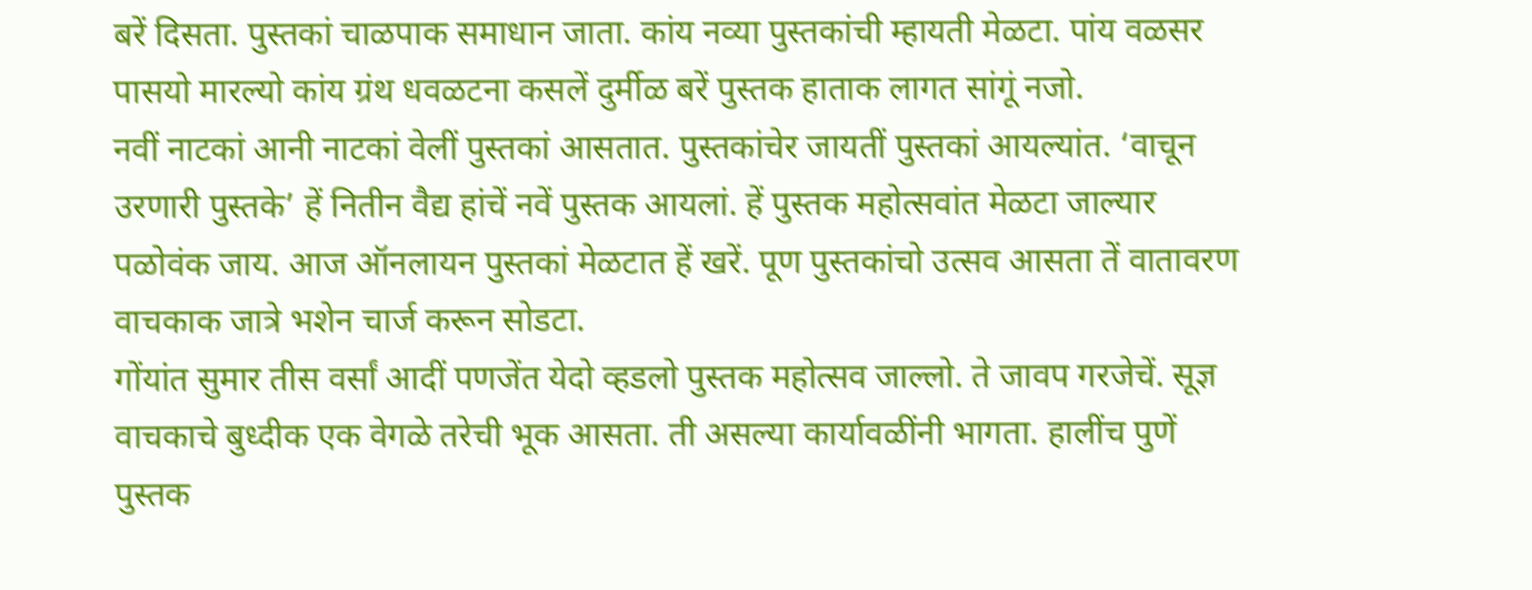बरें दिसता. पुस्तकां चाळपाक समाधान जाता. कांय नव्या पुस्तकांची म्हायती मेळटा. पांय वळसर पासयो मारल्यो कांय ग्रंथ धवळटना कसलें दुर्मीळ बरें पुस्तक हाताक लागत सांगूं नजो.
नवीं नाटकां आनी नाटकां वेलीं पुस्तकां आसतात. पुस्तकांचेर जायतीं पुस्तकां आयल्यांत. ‘वाचून उरणारी पुस्तके’ हें नितीन वैद्य हांचें नवें पुस्तक आयलां. हें पुस्तक महोत्सवांत मेळटा जाल्यार पळोवंक जाय. आज ऑनलायन पुस्तकां मेळटात हें खरें. पूण पुस्तकांचो उत्सव आसता तें वातावरण वाचकाक जात्रे भशेन चार्ज करून सोडटा.
गोंयांत सुमार तीस वर्सां आदीं पणजेंत येदो व्हडलो पुस्तक महोत्सव जाल्लो. ते जावप गरजेचें. सूज्ञ वाचकाचे बुध्दीक एक वेगळे तरेची भूक आसता. ती असल्या कार्यावळींनी भागता. हालींच पुणें पुस्तक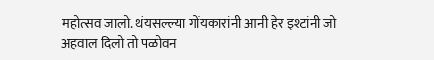महोत्सव जालो. थंयसल्ल्या गोंयकारांनी आनी हेर इश्टांनी जो अहवाल दिलो तो पळोवन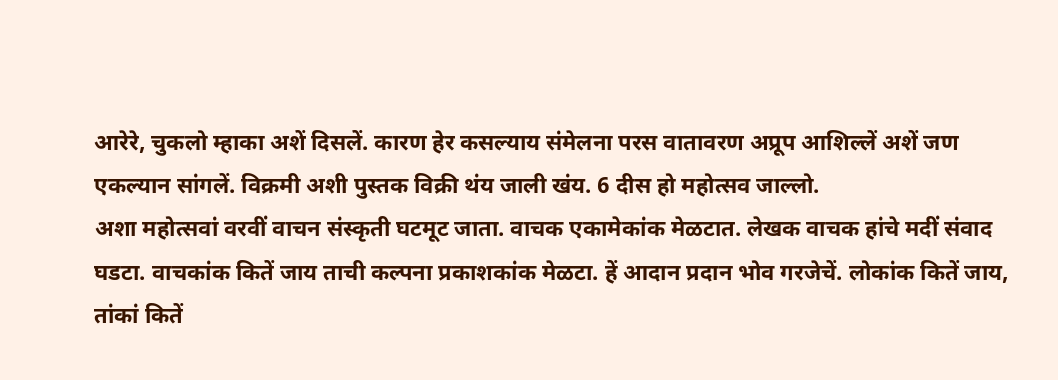आरेरे, चुकलो म्हाका अशें दिसलें. कारण हेर कसल्याय संमेलना परस वातावरण अप्रूप आशिल्लें अशें जण एकल्यान सांगलें. विक्रमी अशी पुस्तक विक्री थंय जाली खंय. 6 दीस हो महोत्सव जाल्लो.
अशा महोत्सवां वरवीं वाचन संस्कृती घटमूट जाता. वाचक एकामेकांक मेळटात. लेखक वाचक हांचे मदीं संवाद घडटा. वाचकांक कितें जाय ताची कल्पना प्रकाशकांक मेळटा. हें आदान प्रदान भोव गरजेचें. लोकांक कितें जाय, तांकां कितें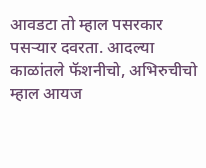आवडटा तो म्हाल पसरकार पसऱ्यार दवरता. आदल्या काळांतले फॅशनीचो, अभिरुचीचो म्हाल आयज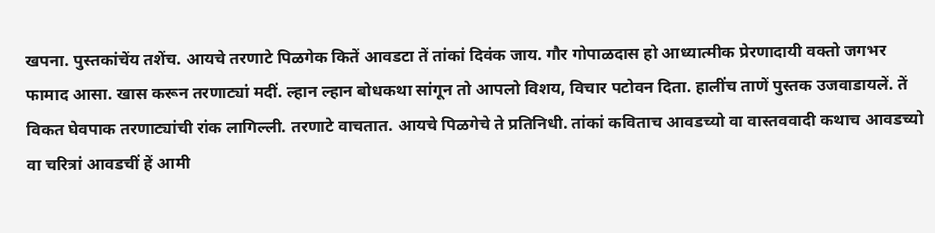खपना. पुस्तकांचेंय तशेंच. आयचे तरणाटे पिळगेक कितें आवडटा तें तांकां दिवंक जाय. गौर गोपाळदास हो आध्यात्मीक प्रेरणादायी वक्तो जगभर फामाद आसा. खास करून तरणाट्यां मदीं. ल्हान ल्हान बोधकथा सांगून तो आपलो विशय, विचार पटोवन दिता. हालींच ताणें पुस्तक उजवाडायलें. तें विकत घेवपाक तरणाट्यांची रांक लागिल्ली. तरणाटे वाचतात. आयचे पिळगेचे ते प्रतिनिधी. तांकां कविताच आवडच्यो वा वास्तववादी कथाच आवडच्यो वा चरित्रां आवडचीं हें आमी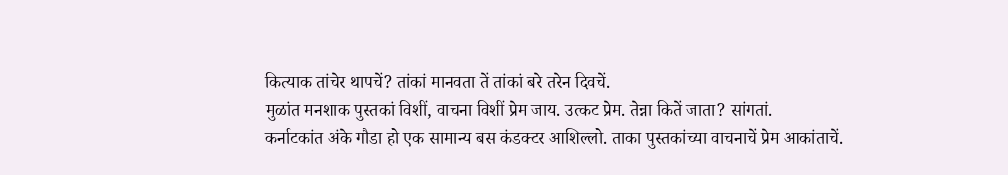कित्याक तांचेर थापचें? तांकां मानवता तें तांकां बरे तरेन दिवचें.
मुळांत मनशाक पुस्तकां विशीं, वाचना विशीं प्रेम जाय. उत्कट प्रेम. तेन्ना कितें जाता? सांगतां.
कर्नाटकांत अंके गौडा हो एक सामान्य बस कंडक्टर आशिल्लो. ताका पुस्तकांच्या वाचनाचें प्रेम आकांताचें.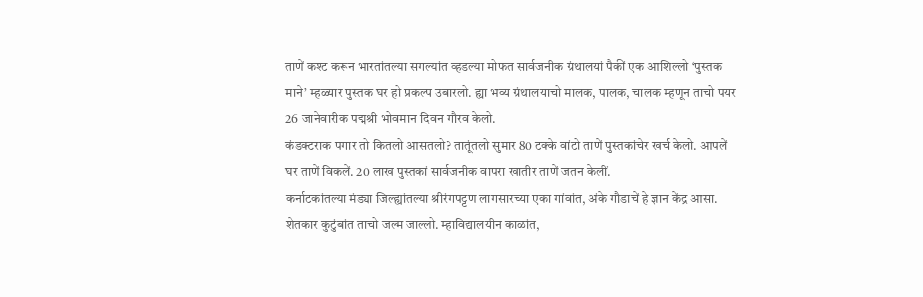ताणें कश्ट करून भारतांतल्या सगल्यांत व्हडल्या मोफत सार्वजनीक ग्रंथालयां पैकीं एक आशिल्लो ‘पुस्तक माने’ म्हळ्यार पुस्तक घर हो प्रकल्प उबारलो. ह्या भव्य ग्रंथालयाचो मालक, पालक, चालक म्हणून ताचो पयर 26 जानेवारीक पद्मश्री भोवमान दिवन गौरव केलो.
कंडक्टराक पगार तो कितलो आसतलो? तातूंतलो सुमार 80 टक्के वांटो ताणें पुस्तकांचेर खर्च केलो. आपलें घर ताणें विकलें. 20 लाख पुस्तकां सार्वजनीक वापरा खातीर ताणें जतन केलीं.
कर्नाटकांतल्या मंड्या जिल्ह्यांतल्या श्रीरंगपट्टण लागसारच्या एका गांवांत, अंके गौडाचें हे ज्ञान केंद्र आसा. शेतकार कुटुंबांत ताचो जल्म जाल्लो. म्हाविद्यालयीन काळांत,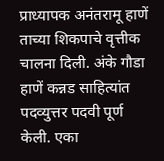प्राध्यापक अनंतरामू हाणें ताच्या शिकपाचे वृत्तीक चालना दिली. अंके गौडा हाणें कन्नड साहित्यांत पदव्युत्तर पदवी पूर्ण केली. एका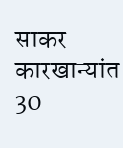साकर कारखान्यांत 30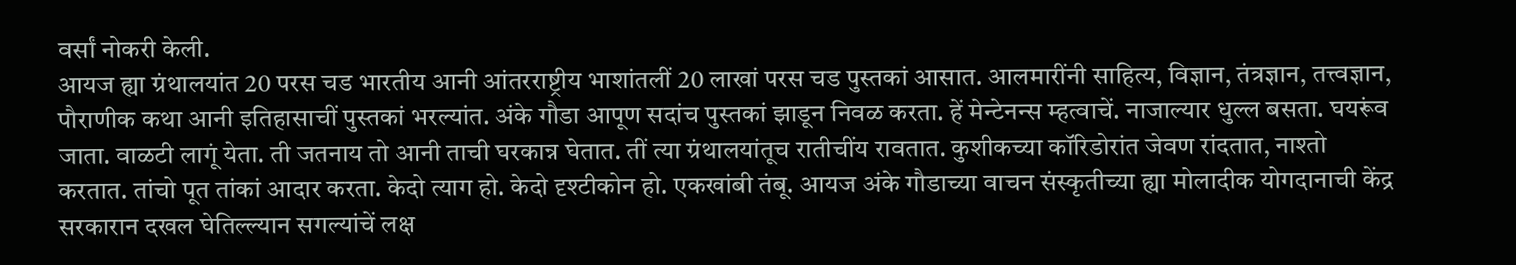वर्सां नोकरी केली.
आयज ह्या ग्रंथालयांत 20 परस चड भारतीय आनी आंतरराष्ट्रीय भाशांतलीं 20 लाखां परस चड पुस्तकां आसात. आलमारींनी साहित्य, विज्ञान, तंत्रज्ञान, तत्त्वज्ञान, पौराणीक कथा आनी इतिहासाचीं पुस्तकां भरल्यांत. अंके गौडा आपूण सदांच पुस्तकां झाडून निवळ करता. हें मेन्टेनन्स म्हत्वाचें. नाजाल्यार धुल्ल बसता. घयरूंव जाता. वाळटी लागूं येता. ती जतनाय तो आनी ताची घरकान्न घेतात. तीं त्या ग्रंथालयांतूच रातीचींय रावतात. कुशीकच्या कॉरिडोरांत जेवण रांदतात, नाश्तो करतात. तांचो पूत तांकां आदार करता. केदो त्याग हो. केदो दृश्टीकोन हो. एकखांबी तंबू. आयज अंके गौडाच्या वाचन संस्कृतीच्या ह्या मोलादीक योगदानाची केंद्र सरकारान दखल घेतिल्ल्यान सगल्यांचें लक्ष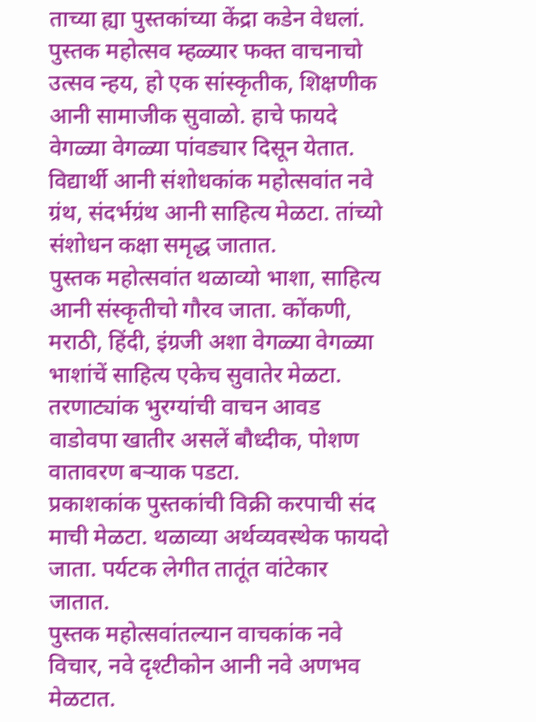ताच्या ह्या पुस्तकांच्या केंद्रा कडेन वेधलां.
पुस्तक महोत्सव म्हळ्यार फक्त वाचनाचो उत्सव न्हय, हो एक सांस्कृतीक, शिक्षणीक आनी सामाजीक सुवाळो. हाचे फायदे वेगळ्या वेगळ्या पांवड्यार दिसून येतात. विद्यार्थी आनी संशोधकांक महोत्सवांत नवे ग्रंथ, संदर्भग्रंथ आनी साहित्य मेळटा. तांच्यो संशोधन कक्षा समृद्ध जातात.
पुस्तक महोत्सवांत थळाव्यो भाशा, साहित्य आनी संस्कृतीचो गौरव जाता. कोंकणी, मराठी, हिंदी, इंग्रजी अशा वेगळ्या वेगळ्या भाशांचें साहित्य एकेच सुवातेर मेळटा. तरणाट्यांक भुरग्यांची वाचन आवड वाडोवपा खातीर असलें बौध्दीक, पोशण वातावरण बऱ्याक पडटा.
प्रकाशकांक पुस्तकांची विक्री करपाची संद माची मेळटा. थळाव्या अर्थव्यवस्थेक फायदो जाता. पर्यटक लेगीत तातूंत वांटेकार जातात.
पुस्तक महोत्सवांतल्यान वाचकांक नवे विचार, नवे दृश्टीकोन आनी नवे अणभव मेळटात.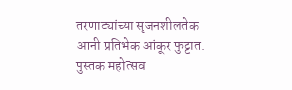तरणाट्यांच्या सृजनशीलतेक आनी प्रतिभेक आंकूर फुट्टात.
पुस्तक महोत्सव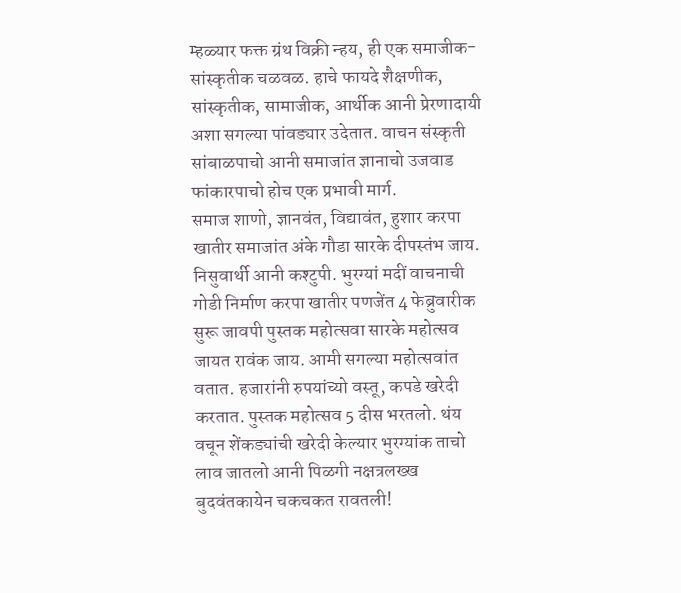म्हळ्यार फक्त ग्रंथ विक्री न्हय, ही एक समाजीक-सांस्कृतीक चळवळ. हाचे फायदे शैक्षणीक, सांस्कृतीक, सामाजीक, आर्थीक आनी प्रेरणादायी अशा सगल्या पांवड्यार उदेतात. वाचन संस्कृती सांबाळपाचो आनी समाजांत ज्ञानाचो उजवाड फांकारपाचो होच एक प्रभावी मार्ग.
समाज शाणो, ज्ञानवंत, विद्यावंत, हुशार करपा खातीर समाजांत अंके गौडा सारके दीपस्तंभ जाय. निसुवार्थी आनी कश्टुपी. भुरग्यां मदीं वाचनाची गोडी निर्माण करपा खातीर पणजेंत 4 फेब्रुवारीक सुरू जावपी पुस्तक महोत्सवा सारके महोत्सव जायत रावंक जाय. आमी सगल्या महोत्सवांत वतात. हजारांनी रुपयांच्यो वस्तू, कपडे खरेदी करतात. पुस्तक महोत्सव 5 दीस भरतलो. थंय वचून शेंकड्यांची खरेदी केल्यार भुरग्यांक ताचो लाव जातलो आनी पिळगी नक्षत्रलख्ख बुदवंतकायेन चकचकत रावतली!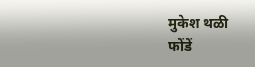मुकेश थळी
फोंडें